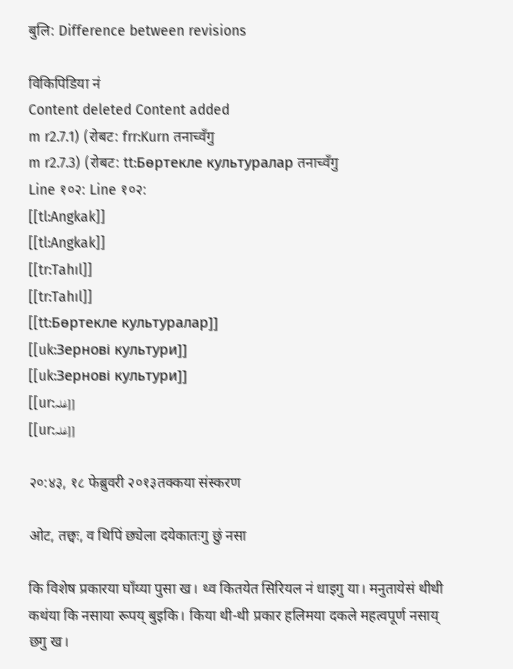बुलि: Difference between revisions

विकिपिडिया नं
Content deleted Content added
m r2.7.1) (रोबट: frr:Kurn तनाच्वँगु
m r2.7.3) (रोबट: tt:Бөртекле культуралар तनाच्वँगु
Line १०२: Line १०२:
[[tl:Angkak]]
[[tl:Angkak]]
[[tr:Tahıl]]
[[tr:Tahıl]]
[[tt:Бөртекле культуралар]]
[[uk:Зернові культури]]
[[uk:Зернові культури]]
[[ur:غلہ]]
[[ur:غلہ]]

२०:४३, १८ फेब्रुवरी २०१३तक्कया संस्करण

ओट, तछ्वः, व थिपिं छ्येला दयेकातःगु छुं नसा

कि विशेष प्रकारया घाँय्या पुसा ख। थ्व कितयेत सिरियल नं धाइगु या। मनुतायेसं थीथी कथंया कि नसाया रूपय् बुइकि। किया थी-थी प्रकार हलिमया दकले महत्वपूर्ण नसाय् छगु ख।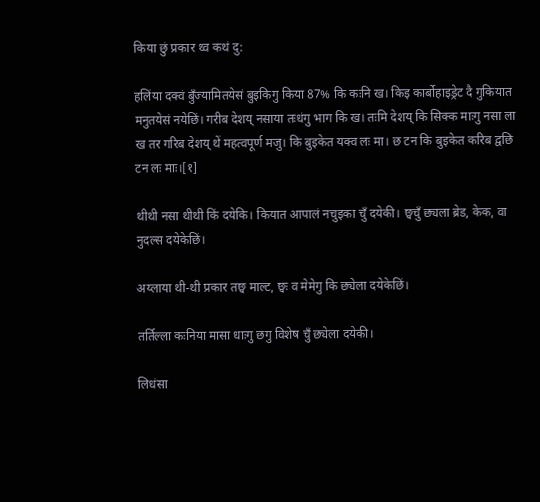किया छुं प्रकार थ्व कथं दु:

हलिंया दक्वं बुँज्यामितयेसं बुइकिगु किया 87% कि कःनि ख। किइ कार्बोहाइड्रेट दै गुकियात मनुतयेसं नयेछिं। गरीब देशय् नसाया तःधंगु भाग कि ख। तःमि देशय् कि सिक्क माःगु नसा ला ख तर गरिब देशय् थें महत्वपूर्ण मजु। कि बुइकेत यक्व लः मा। छ टन कि बुइकेत करिब द्वछि टन लः माः।[१]

थीथी नसा थीथी किं दयेकि। कियात आपालं नचुइका चुँ दयेकी। छ्वचुँ छ्यला ब्रेड, केक, वा नुदल्स दयेकेछिं।

अय्लाया थी-थी प्रकार तछ्व माल्ट, छ्वः व मेमेगु कि छ्येला दयेकेछिं।

तर्तिल्ला कःनिया मासा धाःगु छगु विशेष चुँ छ्येला दयेकी।

लिधंसा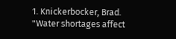1. Knickerbocker, Brad. "Water shortages affect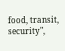food, transit, security",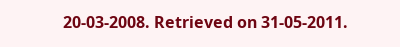20-03-2008. Retrieved on 31-05-2011.